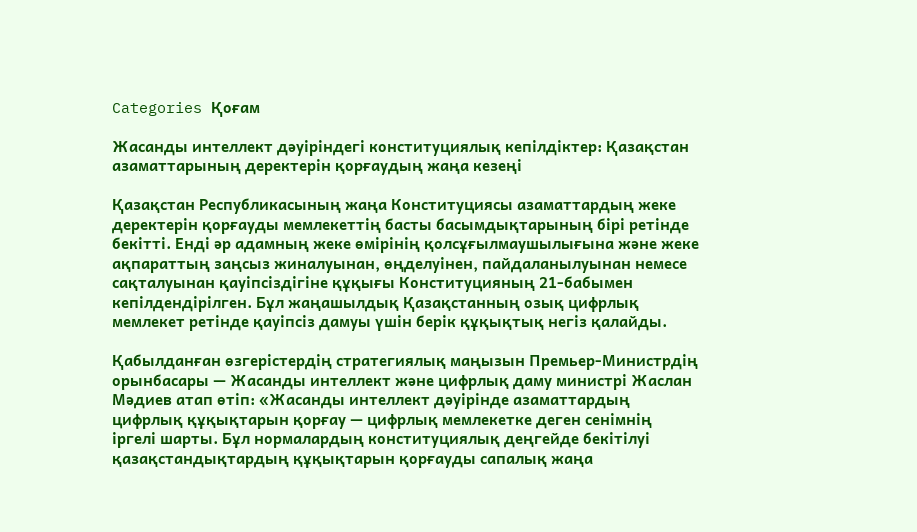Categories Қоғам

Жасанды интеллект дәуіріндегі конституциялық кепілдіктер: Қазақстан азаматтарының деректерін қорғаудың жаңа кезеңі

Қазақстан Республикасының жаңа Конституциясы азаматтардың жеке деректерін қорғауды мемлекеттің басты басымдықтарының бірі ретінде бекітті. Енді әр адамның жеке өмірінің қолсұғылмаушылығына және жеке ақпараттың заңсыз жиналуынан, өңделуінен, пайдаланылуынан немесе сақталуынан қауіпсіздігіне құқығы Конституцияның 21-бабымен кепілдендірілген. Бұл жаңашылдық Қазақстанның озық цифрлық мемлекет ретінде қауіпсіз дамуы үшін берік құқықтық негіз қалайды.

Қабылданған өзгерістердің стратегиялық маңызын Премьер-Министрдің орынбасары — Жасанды интеллект және цифрлық даму министрі Жаслан Мәдиев атап өтіп: «Жасанды интеллект дәуірінде азаматтардың цифрлық құқықтарын қорғау — цифрлық мемлекетке деген сенімнің іргелі шарты. Бұл нормалардың конституциялық деңгейде бекітілуі қазақстандықтардың құқықтарын қорғауды сапалық жаңа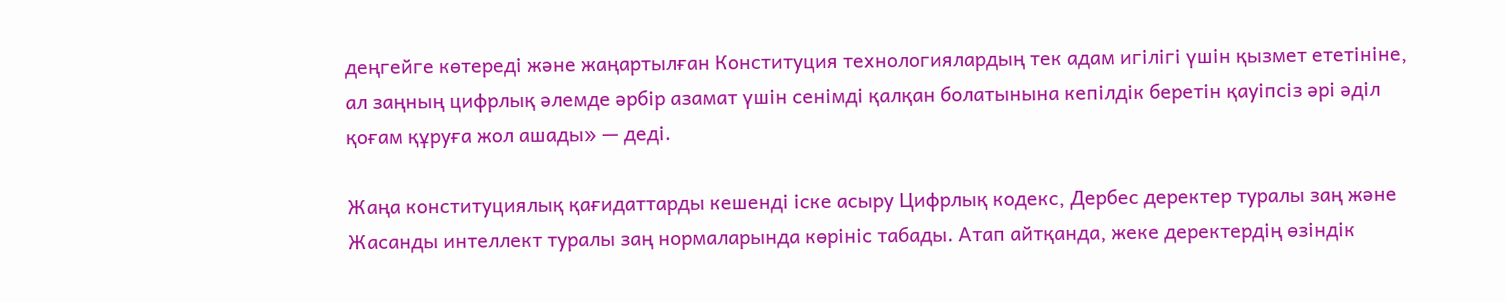деңгейге көтереді және жаңартылған Конституция технологиялардың тек адам игілігі үшін қызмет ететініне, ал заңның цифрлық әлемде әрбір азамат үшін сенімді қалқан болатынына кепілдік беретін қауіпсіз әрі әділ қоғам құруға жол ашады» — деді.

Жаңа конституциялық қағидаттарды кешенді іске асыру Цифрлық кодекс, Дербес деректер туралы заң және Жасанды интеллект туралы заң нормаларында көрініс табады. Атап айтқанда, жеке деректердің өзіндік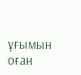ұғымын оған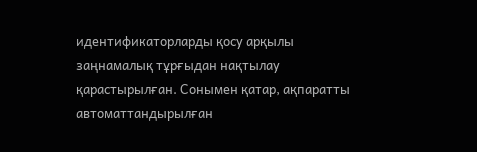идентификаторларды қосу арқылы заңнамалық тұрғыдан нақтылау қарастырылған. Сонымен қатар, ақпаратты автоматтандырылған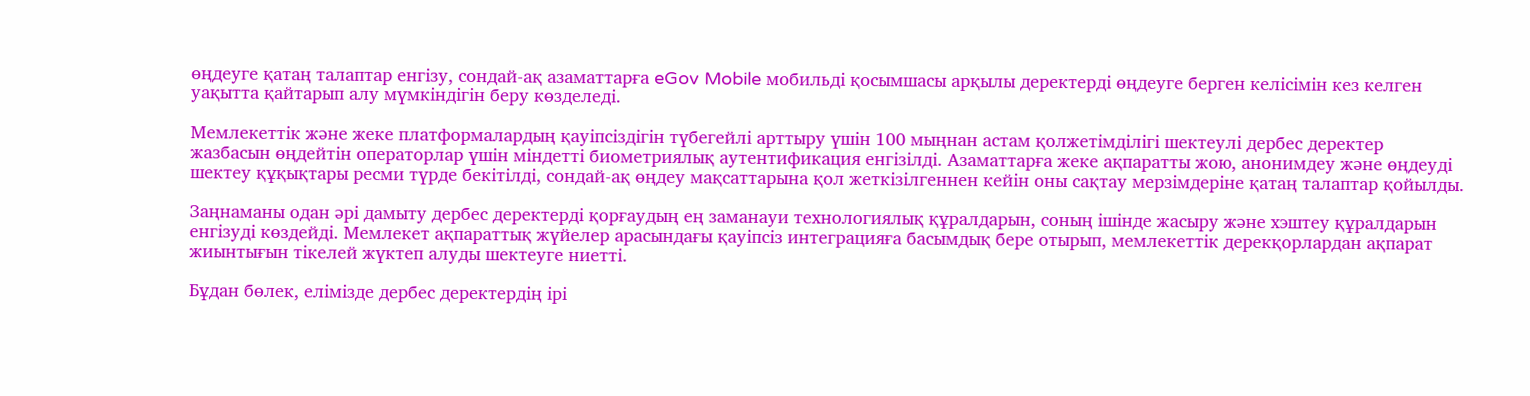өңдеуге қатаң талаптар енгізу, сондай-ақ азаматтарға eGov Mobile мобильді қосымшасы арқылы деректерді өңдеуге берген келісімін кез келген уақытта қайтарып алу мүмкіндігін беру көзделеді.

Мемлекеттік және жеке платформалардың қауіпсіздігін түбегейлі арттыру үшін 100 мыңнан астам қолжетімділігі шектеулі дербес деректер жазбасын өңдейтін операторлар үшін міндетті биометриялық аутентификация енгізілді. Азаматтарға жеке ақпаратты жою, анонимдеу және өңдеуді шектеу құқықтары ресми түрде бекітілді, сондай-ақ өңдеу мақсаттарына қол жеткізілгеннен кейін оны сақтау мерзімдеріне қатаң талаптар қойылды.

Заңнаманы одан әрі дамыту дербес деректерді қорғаудың ең заманауи технологиялық құралдарын, соның ішінде жасыру және хэштеу құралдарын енгізуді көздейді. Мемлекет ақпараттық жүйелер арасындағы қауіпсіз интеграцияға басымдық бере отырып, мемлекеттік дерекқорлардан ақпарат жиынтығын тікелей жүктеп алуды шектеуге ниетті.

Бұдан бөлек, елімізде дербес деректердің ірі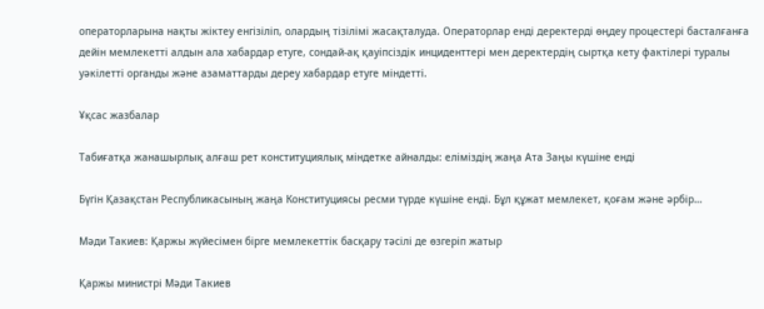операторларына нақты жіктеу енгізіліп, олардың тізілімі жасақталуда. Операторлар енді деректерді өңдеу процестері басталғанға дейін мемлекетті алдын ала хабардар етуге, сондай-ақ қауіпсіздік инциденттері мен деректердің сыртқа кету фактілері туралы уәкілетті органды және азаматтарды дереу хабардар етуге міндетті.

Ұқсас жазбалар

Табиғатқа жанашырлық алғаш рет конституциялық міндетке айналды: еліміздің жаңа Ата Заңы күшіне енді

Бүгін Қазақстан Республикасының жаңа Конституциясы ресми түрде күшіне енді. Бұл құжат мемлекет, қоғам және әрбір…

Мәди Такиев: Қаржы жүйесімен бірге мемлекеттік басқару тәсілі де өзгеріп жатыр

Қаржы министрі Мәди Такиев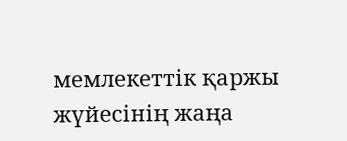мемлекеттік қаржы жүйесінің жаңа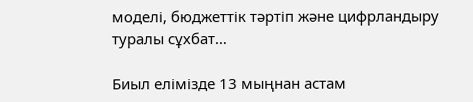моделі, бюджеттік тәртіп және цифрландыру туралы сұхбат…

Биыл елімізде 13 мыңнан астам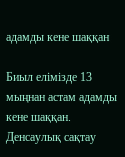адамды кене шаққан

Биыл елімізде 13 мыңнан астам адамды кене шаққан. Денсаулық сақтау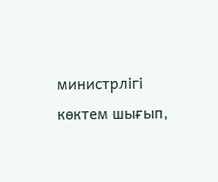министрлігі көктем шығып,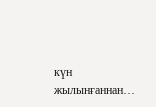күн жылынғаннан…